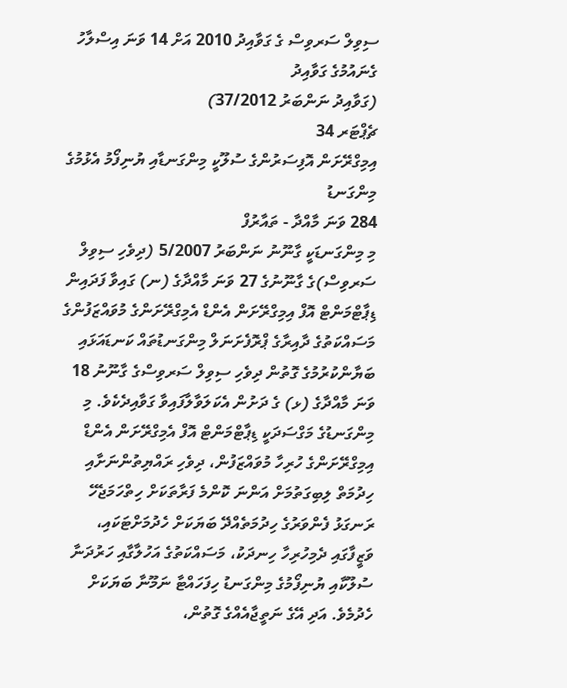ސިވިލް ސަރވިސް ގެ ގަވާއިދު 2010 އަށް 14 ވަނަ އިސްލާހު ގެނައުމުގެ ގަވާއިދު
(ގަވާއިދު ނަންބަރު 37/2012)
ޗެޕްޓަރ 34
އިމިގްރޭށަން އޮފިސަރުންގެ ސުލޫކީ މިންގަނޑާއި ޔުނިފޯމު އެޅުމުގެ މިންގަނޑު
284 ވަނަ މާއްދާ - ތައާރުފް
މި މިންގަނޑަކީ ގާނޫނު ނަންބަރު 5/2007 (ދިވެހި ސިވިލް ސަރވިސް)ގެ ގާނޫނުގެ 27 ވަނަ މާއްދާގެ (ނ) ގައިވާ ފަދައިން ޑިޕާޓްމަންޓް އޮފް އިމިގްރޭށަން އެންޑް އެމިގްރޭށަންގެ މުވައްޒަފުންގެ މަސައްކަތުގެ ދާއިރާގެ ޕްރޮފެށަނަލް މިންގަނޑުތައް ކަނޑައަޅައި ބަޔާންކުރުމުގެ ގޮތުން ދިވެހި ސިވިލް ސަރވިސްގެ ގާނޫނު 18 ވަނަ މާއްދާގެ (ޅ) ގެ ދަށުން އެކަލަވާލާފައިވާ ގަވާއިދެކެވެ. މި މިންގަނޑުގެ މަގްސަދަކީ ޑިޕާޓްމަންޓް އޮފް އެމިގްރޭށަން އެންޑް އިމިގްރޭށަންގެ ހުރިހާ މުވައްޒަފުން، ދިވެހި ރައްޔިތުންނަށާއި ހިދުމަތް ލިބިގަތުމަށް އަންނަ ކޮންމެ ފަރާތަކަށް ހިތްހަމަޖެހޭ ރަނގަޅު ފެންވަރުގެ ހިދުމަތެއްދޭ ބަޔަކަށް ހެދުމަށްޓަކައި، ވަޒީފާގައި ދެމިހުރިހާ ހިނދަކު، މަސައްކަތުގެ އަހުލާގާއި ހަރުދަނާ ސުލޫކާއި ޔުނިފޯމުގެ މިންގަނޑު ހިފަހައްޓާ ނަމޫނާ ބަޔަކަށް ހެދުމެވެ. އަދި އޭގެ ނަތީޖާއެއްގެ ގޮތުން،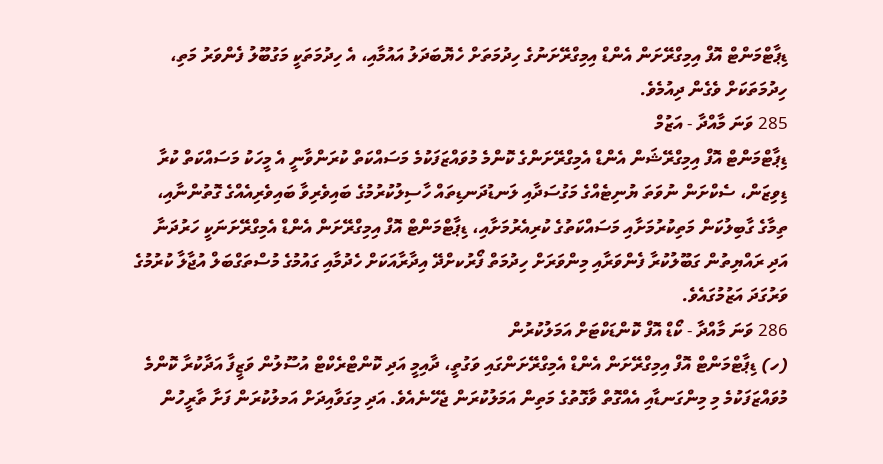ޑިޕާޓްމަންޓް އޮފް އިމިގްރޭށަން އެންޑް އިމިގްރޭށަނުގެ ހިދުމަތަށް ހެޔޮބަދަލު އައުމާއި، އެ ހިދުމަތަކީ މަގުބޫލު ފެންވަރު މަތި، ހިދުމަތަކަށް ވެގެން ދިއުމެވެ.
285 ވަނަ މާއްދާ - އަޒުމް
ޑިޕާޓްމަންޓް އޮފް އިމިގްރޭޝަން އެންޑް އެމިގްރޭށަންގެ ކޮންމެ މުވައްޒަފަކުމެ މަސައްކަތް ކުރަންވާނީ އެ މީހަކު މަސައްކަތް ކުރާ ޑިވިޒަން، ސެކްށަން ނުވަތަ ޔުނިޓެއްގެ މަގުސަދާއި ލަނޑުދަނޑިތައް ހާސިލުކުރުމުގެ ބައިވެރިވާ ބައިވެރިއެއްގެ ގޮތުންނާއި، ތިމާގެ ގާބިލުކަން މަތިކުރުމަށާއި މަސައްކަތުގެ ކުރިއެރުމަށާއި، ޑިޕާޓްމަންޓް އޮފް އިމިގްރޭށަން އެންޑް އެމިގްރޭށަނަކީ ހަރުދަނާ އަދި ރައްޔިތުން ގަބޫލުކުރާ ފެންވަރާއި މިންވަރަށް ހިދުމަތް ފޯރުކށްދޭ އިދާރާއަކަށް ހެދުމާއި ގައުމުގެ މުސްތަގްބަލް އުޖާލާ ކުރުމުގެ ވަރުގަދަ އަޒުމުގައެވެ.
286 ވަނަ މާއްދާ - ކޯޑް އޮފް ކޮންޑަކްޓަށް އަމަލުކުރުން
(ހ) ޑިޕާޓްމަންޓް އޮފް އިމިގްރޭށަން އެންޑް އެމިގްރޭށަންގައި ވަގުތީ، ދާއިމީ އަދި ކޮންޓްރެކްޓް އުސޫލުން ވަޒީފާ އަދާކުރާ ކޮންމެ މުވައްޒަފަކުމެ މި މިންގަނޑާއި އެއްގޮތް ވާގޮތުގެ މަތިން އަމަލުކުރަން ޖެހޭނެއެވެ. އަދި މިގަވާއިދަށް އަމލުކުރަން ފަށާ ތާރީހުން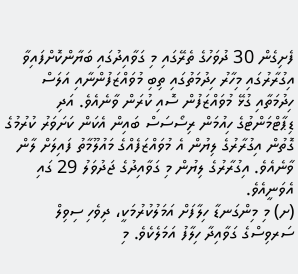ފެށިގެން 30 ދުވަހުގެ ތެރޭގައި މި ގަވާއިދުގައި ބަޔާންކޮށްފައިވާ އިގުރާރުގައި މިހާރު ހިދުމަތުގައި ތިބި މުވައްޒަފުންނާއި އަލަސް ހިދުމަތާއި ގުޅޭ މުވައްޒަފުން ސޮއި ކުރަން ވާނެއެވެ. އަދި ޑިޕާޓްމަންޓުގެ ހިއުމަން ރިސޯސަސް ބައިން އެކަން ކަށަވަރު ކުރުމުގެ ގޮތުން އިގުރާރުގެ ލިޔުން އެ މުވައްޒަފެއްގެ މައުލޫމާތު ފައިލަށް ލާން ވާނެއެވެ. އިގުރާރުގެ ލިޔުން މި ގަވާއިދުގެ ޖަދުވަލު 29 ގައި އެވަނީއެވެ.
(ށ) މި މިންގަނޑާ ހިލާފަށް އަމަލުކުރުމަކީ، ދިވެހި ސިވިލް ސަރވިސްގެ ގަވާއިދާ ހިލާފު އަމަލެކެވެ. މި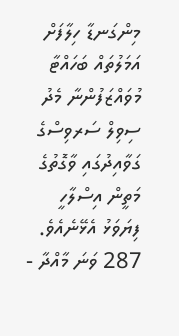މިންގަނޑާ ހިލާފަށް އަމަލުތައް ބަހައްޓާ މުވައްޒަފުންނާ މެދު ސިވިލް ސަރވިސްގެ ގަވާއިދުގައި ވާގޮތުގެ މަތީން އިސްލާހީ ފިޔަވަޅު އެޅޭނެއެވެ.
287 ވަނަ މާއްދާ -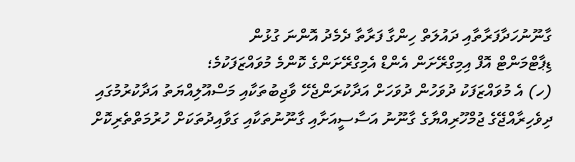ގާނޫނުހަދާފަރާތާއި ދައުލަތް ހިންގާ ފަރާތާ ދެމެދު އޮންނަ ގުޅުން
ޑިޕާޓްމަންޓް އޮފް އިމިގްރޭށަން އެންޑް އެމިގްރޭށަންގެ ކޮންމެ މުވައްޒަފަކުމެ؛
(ހ) އެ މުވައްޒަފަކު ދުވަހުން ދުވަހަށް އަދާކުރަންޖެހޭ ވާޖިބުތަކާއި މަސްއޫލިއްޔަތު އަދާކުރުމުގައި ދިވެހިރާއްޖޭގެ ޖުމްހޫރިއްޔާގެ ގާނޫނު އަސާސީއަށާއި ގާނޫނުތަކާއި ގަވާއިދުތަކަށް ހުރުމަތްތެރިކޮށް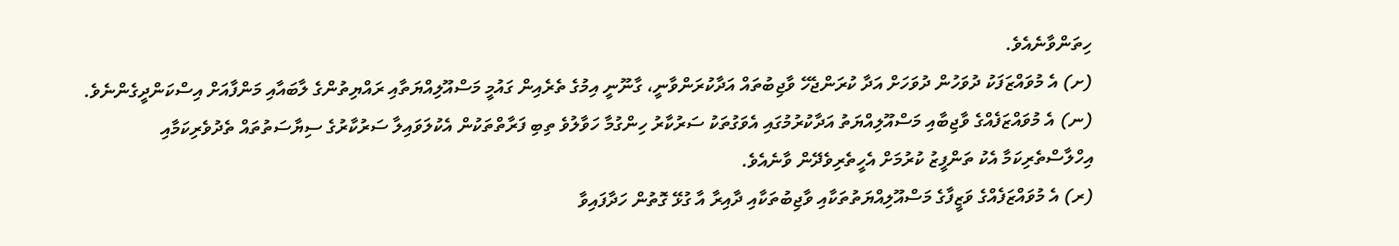ހިތަންވާނެއެވެ.
(ށ) އެ މުވައްޒަފަކު ދުވަހުން ދުވަހަށް އަދާ ކުރަންޖެހޭ ވާޖިބުތައް އަދާކުރަންވާނީ، ގާނޫނީ އިމުގެ ތެރެއިން ގައުމީ މަސްއޫލިއްޔަތާއި ރައްޔިތުންގެ ލާބައާއި މަންފާއަށް އިސްކަންދީގެންނެވެ.
(ނ) އެ މުވައްޒަފެއްގެ ވާޖިބާއި މަސްއޫލިއްޔަތު އަދާކުރުމުގައި އެވަގުތަކު ސަރުކާރު ހިންގުމާ ހަވާލުވެ ތިބި ފަރާތްތަކުން އެކުލަވައިލާ ސަރުކާރުގެ ސިޔާސަތުތައް ތެދުވެރިކަމާއި އިހްލާސްތެރިކަމާ އެކު ތަންފީޒު ކުރުމަށް އެހީތެރިވެދޭން ވާނެއެވެ.
(ރ) އެ މުވައްޒަފެއްގެ ވަޒީފާގެ މަސްއޫލިއްޔަތުތަކާއި ވާޖިބުތަކާއި ދާއިރާ އާ ގުޅޭ ގޮތުން ހަދާފައިވާ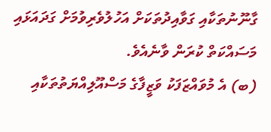ގާނޫނުތަކާއި ގަވާއިދުތަކަށް އަހުލުވެރިވުމަށް ގަދައަޅައި މަސައްކަތް ކުރަން ވާނެއެވެ.
(ބ) އެ މުވައްޒަފަކު ވަޒީފާގެ މަސްއޫލިއްޔަތުތަކާއި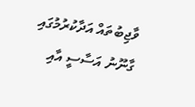ވާޖިބުތައް އަދާކުރުމުގައި ގާނޫނު އަސާސީ އާއި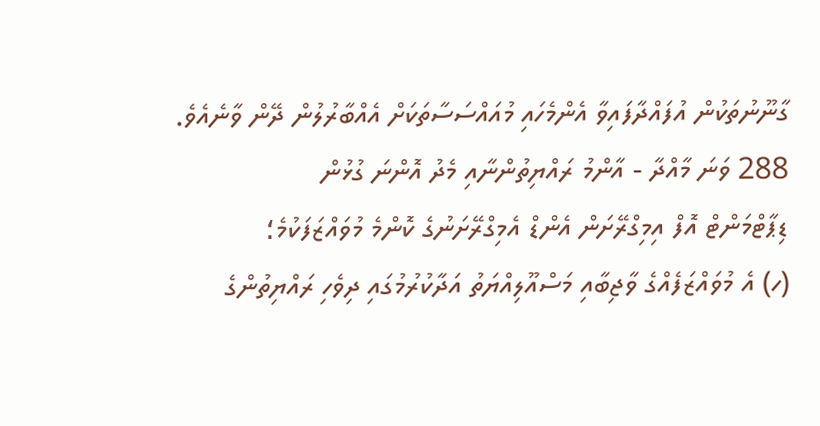ގާނޫނުތަކުން އުފައްދާފައިވާ އެންމެހައި މުއައްސަސާތަކަށް އެއްބާރުލުން ދޭން ވާނެއެވެ.
288 ވަނަ މާއްދާ - އާންމު ރައްޔިތުންނާއި މެދު އޮންނަ ގުޅުން
ޑިޕާޓްމަންޓް އޮފް އިމިގްރޭށަން އެންޑް އެމިގްރޭށަނުގެ ކޮންމެ މުވައްޒަފަކުމެ؛
(ހ) އެ މުވައްޒަފެއްގެ ވާޖިބާއި މަސްއޫލިއްޔަތު އަދާކުރުމުގައި ދިވެހި ރައްޔިތުންގެ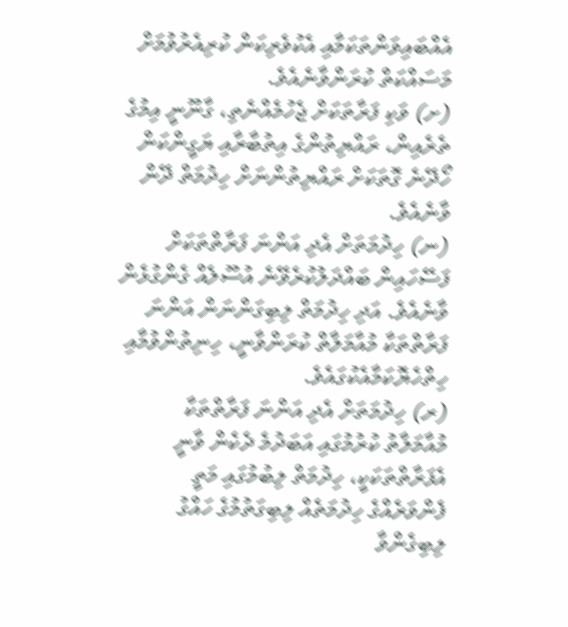އެއްބައިވަންތަކަމާއި އެކުވެރިކަން ކުރިއެރުވުމަށް މަސައްކަތް ކުރަންވާނެއެވެ.
(ށ) ވަކި ފަރާތަކަށް ޖެހުމެއްނެތި، ގާނޫނީ އިމުގެ ތެރެއިން، ރައްޔިތުންގެ އިތުބާރާއި ޔަގީންކަން ހޯދޭނެ ގޮތަކަށް ރައްޔިތުންނަށް ހިދުމަތް ދޭން ވާނެއެވެ.
(ނ) ހިދުމަތަށް އެދި އަންނަ ފަރާތްތަކަށް ފަސޭހައިން ބައްދަލުކުރެވޭނެ އުސޫލެއް ގެންގުޅެން ވާނެއެވެ. އަދި ހިދުމަތް ލިބިގަންނަން އަންނަ ފަރާތްތަކާ މުއާމަލާތް ކުރަންވާނީ، ހިނިތުންވުމާއި ހިތްހެޔޮކަމާއެކުގައެވެ.
(ރ) ހިދުމަތަށް އެދި އަންނަ ފަރާތްތަކާ މުއާމަލާތު ކުރުމުގައި އަބަދުމެ ދެކެން ވާނީ އެފަރާތްތަކަކީ، ހިދުމަތް ލިބުމުގައި މަތީ ފެންވަރެއްގެ ހިދުމަތެއް ލިބިގަތުމުގެ ހައްގު ލިބިގެންވާ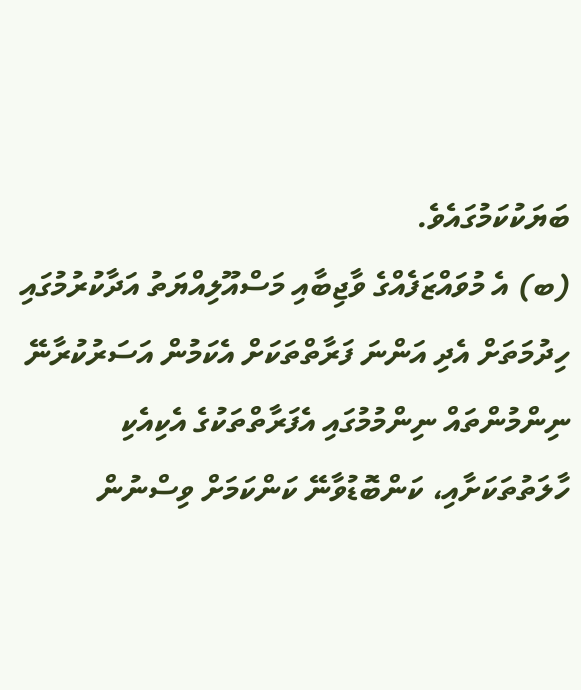ބަޔަކުކަމުގައެވެ.
(ބ) އެ މުވައްޒަފެއްގެ ވާޖިބާއި މަސްއޫލިއްޔަތު އަދާކުރުމުގައި ހިދުމަތަށް އެދި އަންނަ ފަރާތްތަކަށް އެކަމުން އަސަރުކުރާނޭ ނިންމުންތައް ނިންމުމުގައި އެފަރާތްތަކުގެ އެކިއެކި ހާލަތުތަކަށާއި، ކަންބޮޑުވާނޭ ކަންކަމަށް ވިސްނުން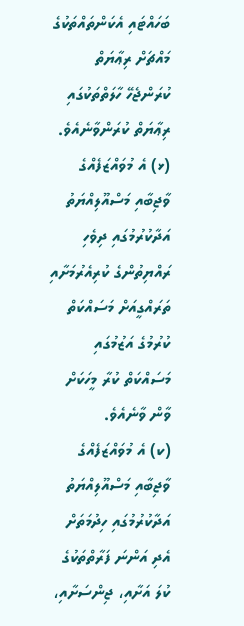ބަހައްޓައި އެކަންތައްތަކުގެ މައްޗަށް ރިޢާޔަތް ކުރަންޖެހޭ ހާލަތްތަކުގައި ރިޢާޔަތް ކުރަންވާނެއެވެ.
(ޅ) އެ މުވައްޒަފެއްގެ ވާޖިބާއި މަސްއޫލިއްޔަތު އަދާކުރުމުގައި ދިވެހި ރައްޔިތުންގެ ކުރިއެރުމަށާއި ތަރައްގީއަށް މަސައްކަތް ކުރުމުގެ އަޒުމުގައި މަސައްކަތް ކުރާ މީހަކަށް ވާން ވާނެއެވެ.
(ކ) އެ މުވައްޒަފެއްގެ ވާޖިބާއި މަސްއޫލިއްޔަތު އަދާކުރުމުގައި ހިދުމަތަށް އެދި އަންނަ ފަރާތްތަކުގެ ކުލަ އަށާއި، ޖިންސަށާއި،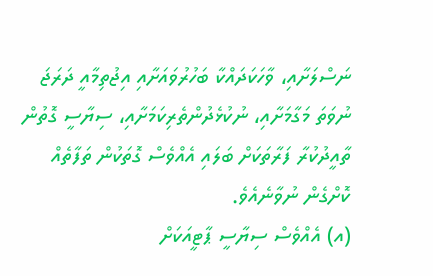ނަސްލަށާއި، ވާހަކަދައްކާ ބަހުރުވައަށާއި އިޖުތިމާއީ ދަރަޖަ ނުވަތަ މަގާމަށާއި، ނުކުޅެދުންތެރިކަމަށާއި، ސިޔާސީ ގޮތުން ތާއީދުކުރާ ފަރާތަކަށް ބަލައި އެއްވެސް ގޮތަކުން ތަފާތެއް ކޮށްގެން ނުވާނެއެވެ.
(އ) އެއްވެސް ސިޔާސީ ޕާޓީއަކަށް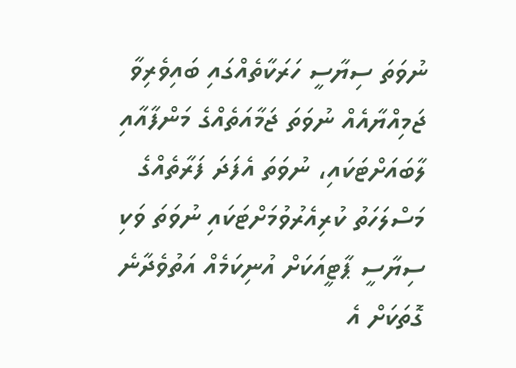ނުވަތަ ސިޔާސީ ހަރަކާތެއްގައި ބައިވެރިވާ ޖަމިއްޔާއެއް ނުވަތަ ޖަމާއަތެއްގެ މަންފާއާއި ލާބައަށްޓަކައި، ނުވަތަ އެފަދަ ފަރާތެއްގެ މަސްލަހަތު ކުރިއެރުވުމަށްޓަކައި ނުވަތަ ވަކި ސިޔާސީ ޕާޓީއަކަށް އުނިކަމެއް އަތުވެދާނެ ގޮތަކަށް އެ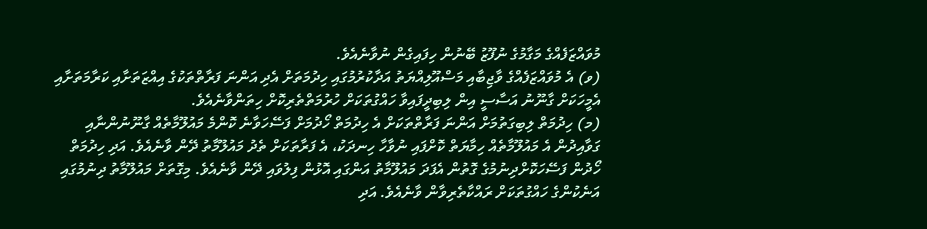މުވައްޒަފެއްގެ މަގާމުގެ ނުފޫޒު ބޭނުން ހިފައިގެން ނުވާނެއެވެ.
(ވ) އެ މުވައްޒަފެއްގެ ވާޖިބާއި މަސްއޫލިއްޔަތު އަދާކުރުމުގައި ހިދުމަތަށް އެދި އަންނަ ފަރާތްތަކުގެ އިއްޒަތަށާއި ކަރާމަތަށާއި އެމީހަކަށް ގާނޫނު އަސާސީ އިން ލިބިދީފައިވާ ހައްގުތަކަށް ހުރުމަތްތެރިކޮށް ހިތަންވާނެއެވެ.
(މ) ހިދުމަތް ލިބިގަތުމަށް އަންނަ ފަރާތްތަކަށް އެ ހިދުމަތް ހޯދުމަށް ފަސޭހަވާނެ ކޮންމެ މައުލޫމާތެއް ގާނޫނުންނާއި ގަވާއިދުން އެ މައުލޫމާތެއް ހިމާޔަތް ކޮށްފައި ނުވާހާ ހިނދަކު، އެ ފަރާތަކަށް ތެދު މައުލޫމާތު ދޭން ވާނެއެވެ. އަދި ހިދުމަތް ހޯދުން ފަސޭހަކޮށްދިނުމުގެ ގޮތުން އެފަދަ މައުލޫމާތު އަންގައި އޮޅުން ފިލުވައި ދޭން ވާނެއެވެ. މިގޮތަށް މައުލޫމާތު ދިނުމުގައި އަނެކުންގެ ހައްގުތަކަށް ރައްކާތެރިވާން ވާނެއެވެ. އަދި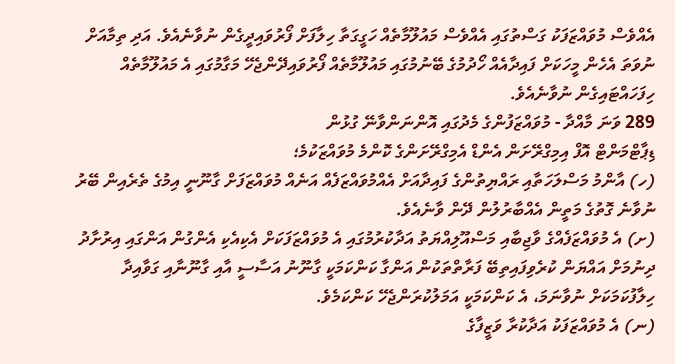އެއްވެސް މުވައްޒަފަކު ގަސްތުގައި އެއްވެސް މައުލޫމާތެއް ހަގީގަތާ ހިލާފަށް ފޯރުވައިދީގެން ނުވާނެއެވެ. އަދި ތިމާއަށް ނުވަތަ އެހެން މީހަކަށް ފައިދާއެއް ހޯދުމުގެ ބޭނުމުގައި މައުލޫމާތެއް ފޯރުވައިދޭންޖެހޭ މަގާމުގައި އެ މައުލޫމާތެއް ހިފަހައްޓައިގެން ނުވާނެއެވެ.
289 ވަނަ މާއްދާ - މުވައްޒަފުންގެ މެދުގައި އޮންނަންވާނޭ ގުޅުން
ޑިޕާޓްމަންޓް އޮފް އިމިގްރޭށަން އެންޑް އެމިގްރޭށަންގެ ކޮންމެ މުވައްޒަކުމެ؛
(ހ) އާންމު މަސްލަހަތާއި ރައްޔިތުންގެ ފައިދާއަށް އެއްމުވައްޒަފެއް އަނެއް މުވައްޒަފަށް ގާނޫނީ އިމުގެ ތެރެއިން ބޭރު ނުވާނެ ގޮތުގެ މަތީން އެއްބާރުލުން ދޭން ވާނެއެވެ.
(ށ) އެ މުވައްޒަފެއްގެ ވާޖިބާއި މަސްއޫލިއްޔަތު އަދާކުރުމުގައި އެ މުވައްޒަފަކަށް އެކިއެކި އެންގުން އަންގައި އިރުށާދު ދިނުމަށް އައްޔަން ކުރެވިފައިތިބޭ ފަރާތްތަކުން އަންގާ ކަންކަމަކީ ގާނޫނު އަސާސީ އާއި ގާނޫނާއި ގަވާއިދާ ހިލާފުކަމަކަށް ނުވާނަމަ، އެ ކަންކަމަކީ އަމަލުކުރަންޖެހޭ ކަންކަމެވެ.
(ނ) އެ މުވައްޒަފަކު އަދާކުރާ ވަޒީފާގެ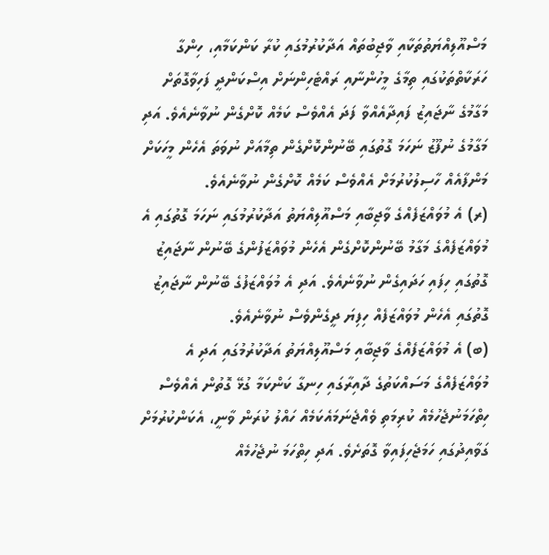މަސްއޫލިއްޔަތުތަކާއި ވާޖިބުތައް އަދާކުރުމުގައި ކުރާ ކަންކަމާއި، ހިންގާ ހަރަކާތްތަކުގައި ތިމާގެ މީހުންނާއި ރައްޓެހިންނަށް އިސްކަންދީ ފަހިވާގޮތަށް މަގާމުގެ ނާޖައިޒު ފައިދާއެއްވާ ފަދަ އެއްވެސް ކަމެއް ކޮށްގެން ނުވާނެއެވެ. އަދި މަގާމުގެ ނުފޫޒު ނަހަމަ ގޮތުގައި ބޭނުންކޮށްގެން ތިމާއަށް ނުވަތަ އެހެން މީހަކަށް މަންފާއެއް ހާސިލުކުރުމަށް އެއްވެސް ކަމެއް ކޮށްގެން ނުވާނެއެވެ.
(ރ) އެ މުވައްޒަފެއްގެ ވާޖިބާއި މަސްއޫލިއްޔަތު އަދާކުރުމުގައި ނަހަމަ ގޮތުގައި އެ މުވައްޒަފެއްގެ މަގާމު ބޭނުންކޮށްގެން އެހެން މުވައްޒަފުންގެ ބޭނުން ނާޖައިޒު ގޮތުގައި ހިފައި ހަދައިގެން ނުވާނެއެވެ. އަދި އެ މުވައްޒަފުގެ ބޭނުން ނާޖައިޒު ގޮތުގައި އެހެން މުވައްޒަފެއް ހިފިޔަ ދީގެންވެސް ނުވާނެއެވެ.
(ބ) އެ މުވައްޒަފެއްގެ ވާޖިބާއި މަސްއޫލިއްޔަތު އަދާކުރުމުގައި އަދި އެ މުވައްޒަފެއްގެ މަސައްކަތުގެ ދާއިރާގައި ހިނގާ ކަންކަމާ ގުޅޭ ގޮތުން އެއްވެސް ހިތްހަމަނުޖެހުމެއް ކުރިމަތި ވެއްޖެނަމައެކަމެއް ހައްލު ކުރަން ވާނީ، އެކަންކުރުމަށް ގަވާއިދުގައި ހަމަޖެހިފައިވާ ގޮތަށެވެ. އަދި ހިތްހަމަ ނުޖެހުމެއް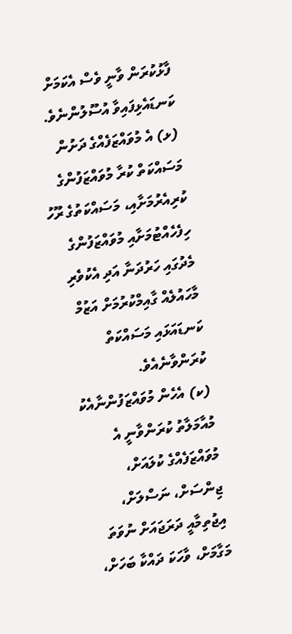ފާޅުކުރަން ވާނީ ވެސް އެކަމަށް ކަނޑައެޅިފައިވާ އުސޫލުންނެވެ.
(ޅ) އެ މުވައްޒަފެއްގެ ދަށުން މަސައްކަތް ކުރާ މުވައްޒަފުންގެ ކުރިއެރުމަށާއި، މަސައްކަތުގެ ރޫހު ހިފެހެއްޓުމަށާއި މުވައްޒަފުންގެ މެދުގައި ހަރުދަނާ އަދި އެކުވެރި މާހައުލެއް ގާއިމްކުރުމަށް އަޒުމް ކަނޑައަޅައި މަސައްކަތް ކުރަންވާނެއެވެ.
(ކ) އެހެން މުވައްޒަފުންނާއެކު މުއާމަލާތު ކުރަންވާނީ އެ މުވައްޒަފެއްގެ ކުލައަށް، ޖިންސަށް، ނަސްލަށް، އިޖުތިމާއީ ދަރަޖައަށް ނުވަތަ މަގާމަށް، ވާހަކަ ދައްކާ ބަހަށް،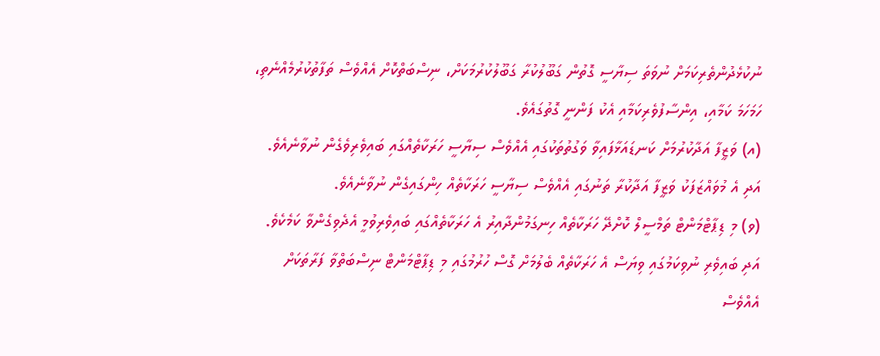ނުކުޅެދުންތެރިކަމަށް ނުވަތަ ސިޔާސީ ގޮތުން ގަބޫލުކުރާ ގަބޫލުކުރުމަކަށް، ނިސްބަތްކޮށް އެއްވެސް ތަފާތުކުރުމެއްނެތި، ހަމަހަމަ ކަމާއި، އިންސާފުވެރިކަމާއި އެކު ފަންނީ ގޮތުގައެވެ.
(އ) ވަޒީފާ އަދާކުރުމަށް ކަނޑައަޅާފައިވާ ވަގުތުތަކުގައި އެއްވެސް ސިޔާސީ ހަރަކާތެއްގައި ބައިވެރިވެގެން ނުވާނެއެވެ. އަދި އެ މުވައްޒަފަކު ވަޒީފާ އަދާކުރާ ތަނުގައި އެއްވެސް ސިޔާސީ ހަރަކާތެއް ހިންގައިގެން ނުވާނެއެވެ.
(ވ) މި ޑިޕާޓްމަންޓް ތަމްސީލް ކޮށްދޭ ހަރަކާތެއް ހިނގަމުންދާއިރު އެ ހަރަކާތެއްގައި ބައިވެރިވުމީ އެދެވިގެންވާ ކަމެކެވެ. އަދި ބައިވެރި ނުވިކަމުގައި ވިޔަސް އެ ހަރަކާތެއް ބެލުމަށް ގޮސް ހުރުމުގައި މި ޑިޕާޓްމަންޓް ނިސްބަތްވާ ފަރާތަކަށް އެއްވެސް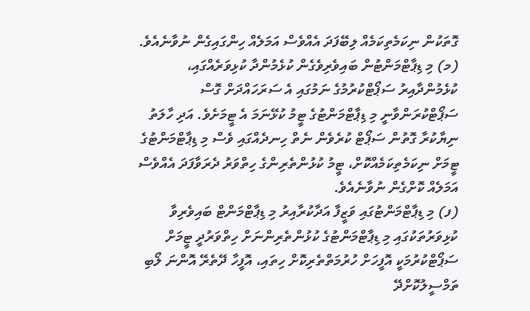ގޮތަކުން ނިކަމެތިކަމެއް ލިބޭފަދަ އެއްވެސް އަމަލެއް ހިންގައިގެން ނުވާނެއެވެ.
(މ) މި ޑިޕާޓްމަންޓުން ބައިވެރިވެގެން ކުޅެމުންދާ ކުޅިވަރެއްގައި، ކުޅެމުންދާއިރު ސަޕޯޓްކުރުމުގެ ނަމުގައި އެ ސަރަހައްދަށް ގޮސް ސަޕޯޓްކުރަންވާނީ މި ޑިޕާޓްމަންޓުގެ ޓީމު ކުޅޭނަމަ އެ ޓީމަށެވެ. އަދި ހާލަތު ނިޔާކުރާ ގޮތުން ސަޕޯޓް ކުރެވެން ނެތް ހިނދެއްގައި ވެސް މި ޑިޕާޓްމަންޓުގެ ޓީމަށް ނިކަމެތިކަމެއްކޮށް، ޓީމު ކުޅުންތެރިންގެ ހިތްވަރު ދެރަވާފަދަ އެއްވެސް އަމަލެއް ކޮށްގެން ނުވާނެއެވެ.
(ފ) މި ޑިޕާޓްމަންޓުގައި ވަޒީފާ އަދާކުރާއިރު މި ޑިޕާޓްމަންޓް ބައިވެރިވާ ކުޅިވަރުތަކުގައި މި ޑިޕާޓްމަންޓުގެ ކުޅުންތެރިންނަށް ހިތްވަރުދީ ޓީމަށް ސަޕޯޓްކުރުމަކީ އޮފީހަށް ހުރުމަތްތެރިކޮށް ހިތައި، އޮފީހާ ދޭތެރޭ އޮންނަ ލޯބި ތަމްސީލުކޮށްދޭ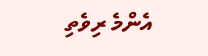އެންމެ ރިވެތި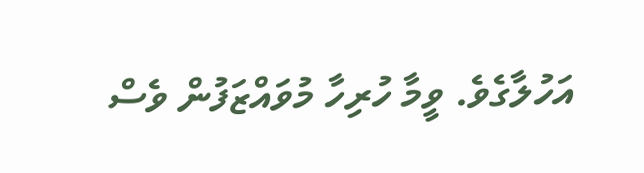އަހުލާގެވެ. ވީމާ ހުރިހާ މުވައްޒަފުން ވެސް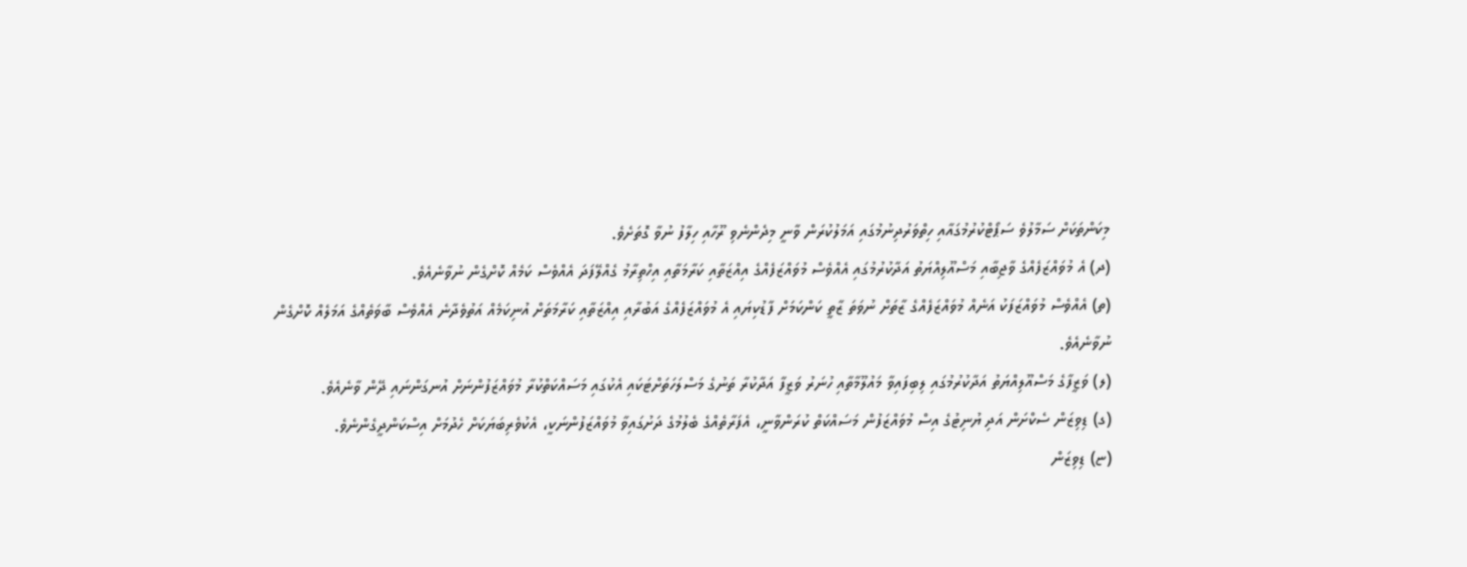މިކަންތަކަށް ސަމާލުވެ ސަޕޯޓްކުރުމުގައާއި ހިތްވަރުދިނުމުގައި އަމަލުކުރަން ވާނީ މިދެންނެވި ރޫހާއި ހިލާފު ނުވާ ގޮތަށެވެ.
(ދ) އެ މުވައްޒަފެއްގެ ވާޖިބާއި މަސްއޫލިއްޔަތު އަދާކުރުމުގައި އެއްވެސް މުވައްޒަފެއްގެ އިއްޒަތާއި ކަރާމަތާއި އިހްތިރާމު ގެއްލޭފަދަ އެއްވެސް ކަމެއް ކޮށްގެން ނުވާނެއެވެ.
(ތ) އެއްވެސް މުވައްޒަފަކު އަނެއް މުވައްޒަފެއްގެ ޒާތަށް ނުވަތަ ޒާތީ ކަންކަމަށް ފާޑުކިޔައި އެ މުވައްޒަފެއްގެ އަބުރާއި އިއްޒަތާއި ކަރާމަތަށް އުނިކަމެއް އަތުވެދާނެ އެއްވެސް ބާވަތެއްގެ އަމަލެއް ކޮށްގެން ނުވާނެއެވެ.
(ލ) ވަޒީފާގެ މަސްއޫލިއްޔަތު އަދާކުރުމުގައި ލިބިފައިވާ މައުލޫމާތާއި ހުނަރު ވަޒީފާ އަދާކުރާ ތަނުގެ މަސްލަހަތަށްޓަކައި އެކުގައި މަސައްކަތްކުރާ މުވައްޒަފުންނަށް އުނގަންނައި ދޭން ވާނެއެވެ.
(ގ) ޑިވިޒަން ސެކްށަން އަދި ޔުނިޓުގެ އިސް މުވައްޒަފުން މަސައްކަތް ކުރަންވާނީ، އެފަރާތެއްގެ ބެލުމުގެ ދަށުގައިވާ މުވައްޒަފުންނަކީ، އެކުވެރިބަޔަކަށް ހެދުމަށް އިސްކަންދީގެންނެވެ.
(ޏ) ޑިވިޒަން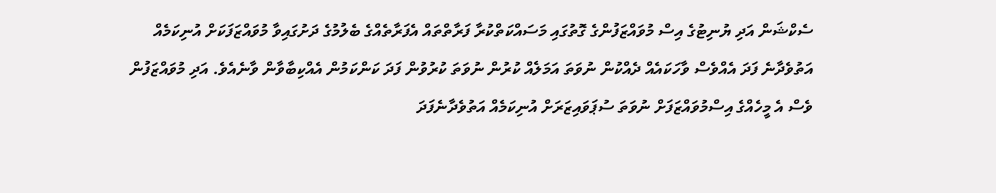ސެކްޝަން އަދި ޔުނިޓުގެ އިސް މުވައްޒަފުންގެ ގޮތުގައި މަސައްކަތްކުރާ ފަރާތްތައް އެފަރާތެއްގެ ބެލުމުގެ ދަށުގައިވާ މުވައްޒަފަކަށް އުނިކަމެއް އަތުވެދާނެ ފަދަ އެއްވެސް ވާހަކައެއް ދެއްކުން ނުވަތަ އަމަލެއް ކުރުން ނުވަތަ ކުރުވުން ފަދަ ކަންކަމުން އެއްކިބާވާން ވާނެއެވެ. އަދި މުވައްޒަފުން ވެސް އެ މީހެއްގެ އިސްމުވައްޒަފަށް ނުވަތަ ސުޕަވައިޒަރަށް އުނިކަމެއް އަތުވެދާނެފަދަ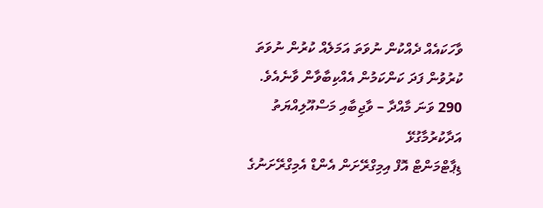ވާހަކައެއް ދެއްކުން ނުވަތަ އަމަލެއް ކުރުން ނުވަތަ ކުރުވުން ފަދަ ކަންކަމުން އެއްކިބާވާން ވާނެއެވެ.
290 ވަނަ މާއްދާ – ވާޖިބާއި މަސްއޫލިއްޔަތު އަދާކުރުމާގުޅޭ
ޑިޕާޓްމަންޓް އޮފް އިމިގްރޭށަން އެންޑް އެމިގްރޭށަނުގެ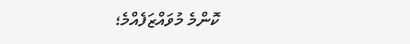ކޮންމެ މުވައްޒަފެއްމެ؛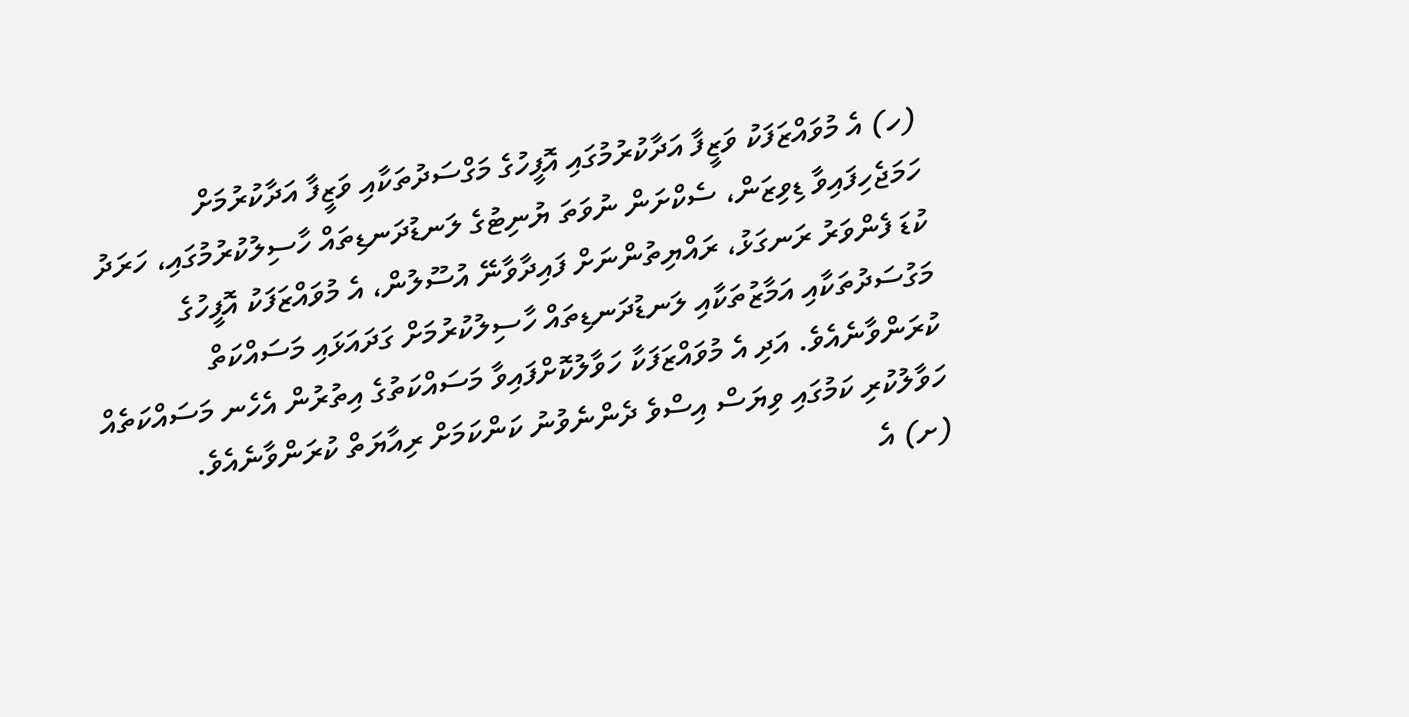(ހ) އެ މުވައްޒަފަކު ވަޒީފާ އަދާކުރުމުގައި އޮފީހުގެ މަގްސަދުތަކާއި ވަޒީފާ އަދާކުރުމަށް ހަމަޖެހިފައިވާ ޑިވިޒަން، ސެކްށަން ނުވަތަ ޔުނިޓުގެ ލަނޑުދަނޑިތައް ހާސިލުކުރުމުގައި، ހަރަދު ކުޑަ ފެންވަރު ރަނގަޅު، ރައްޔިތުންނަށް ފައިދާވާނޭ އުސޫލުން، އެ މުވައްޒަފަކު އޮފީހުގެ މަގުސަދުތަކާއި އަމާޒުތަކާއި ލަނޑުދަނޑިތައް ހާސިލުކުރުމަށް ގަދައަޅައި މަސައްކަތް ކުރަންވާނެއެވެ. އަދި އެ މުވައްޒަފަކާ ހަވާލުކޮށްފައިވާ މަސައްކަތުގެ އިތުރުން އެހެނ މަސައްކަތެއް ހަވާލުކުރި ކަމުގައި ވިޔަސް އިސްވެ ދެންނެވުނު ކަންކަމަށް ރިއާޔަތް ކުރަންވާނެއެވެ.
(ށ) އެ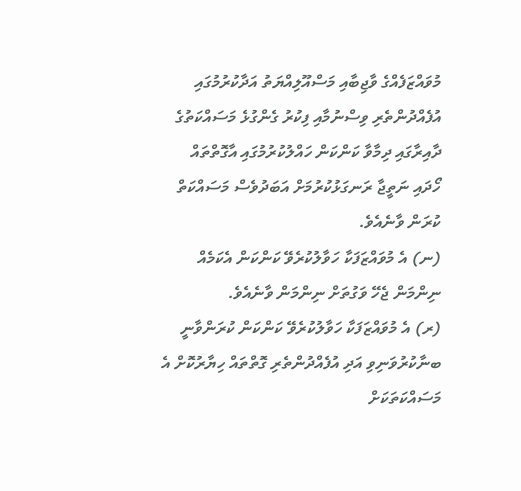މުވައްޒަފެއްގެ ވާޖިބާއި މަސްއޫލިއްޔަތު އަދާކުރުމުގައި އުފެއްދުންތެރި ވިސްނުމާއި ފިކުރު ގެންގުޅެ މަސައްކަތުގެ ދާއިރާގައި ދިމާވާ ކަންކަން ހައްލުކުރުމުގައި އާގޮތްތައް ހޯދައި ނަތީޖާ ރަނގަޅުކުރުމަށް އަބަދުވެސް މަސައްކަތް ކުރަން ވާނެއެވެ.
(ނ) އެ މުވައްޒަފަކާ ހަވާލުކުރެވޭ ކަންކަން އެކަމެއް ނިންމަން ޖެހޭ ވަގުތަށް ނިންމަން ވާނެއެވެ.
(ރ) އެ މުވައްޒަފަކާ ހަވާލުކުރެވޭ ކަންކަން ކުރަންވާނީ ބނާކުރުވަނިވި އަދި އުފެއްދުންތެރި ގޮތްތައް ހިޔާރުކޮށް އެ މަސައްކަތަކަށް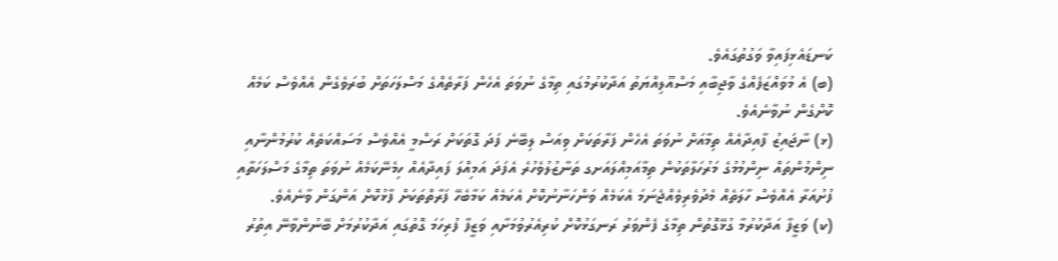ކަނޑައެޅިފައިވާ ވަގުތުގައެވެ.
(ބ) އެ މުވައްޒަފެއްގެ ވާޖިބާއި މަސްއޫލިއްޔަތު އަދާކުރުމުގައި ތިމާގެ ނުވަތަ އެހެން ފަރާތެއްގެ މަސްލަހަތަށް ބުރަވެގެން އެއްވެސް ކަމެއް ކޮށްގެން ނުވާނެއެވެ.
(ޅ) ނާޖައިޒު ފާއިދާއެއް ތިމާއަށް ނުވަތަ އެހެން ފަރާތަކަށް ވިއަސް ލިބޭނެ ފަދަ ގޮތަކަށް ރަސްމީ އެއްވެސް މަސައްކަތެއް ކުރުމުންނާއި ނިންމުންތައް ނިންމުމުގެ މަރުހަލާތަކުން ތިމާއަމިއްލައަށގ ތަނާޒުލުވެހުރެ އެފަދަ އަމިއްލަ ފައިދާއެއް ހިމެނޭކަމެއް ނުވަތަ ތިމާގެ މަސްލަހަތާއި ފުށުއަރާ އެއްވެސް ހާލަތެއް މެދުވެރިވެއްޖެނަމަ އެކަމެއް ވަންހަނާނުކޮށް އެކަމެއް ކަމާބެހޭ ފަރާތްތަކަށް ފާޅުކޮށް އަންގަން ވާނެއެވެ.
(ކ) ވަޒީފާ އަދާކުރުމާ ގުޅޭގޮތުން ތިމާގެ ފެންވަރު ރަނގަޅުކޮށް ކުރިއެރުވުމަށާއި ވަޒީފާ ފުރިހަމަ ގޮތުގައި އަދާކުރުމަށް ބޭނުންވާނޭ އިތުރު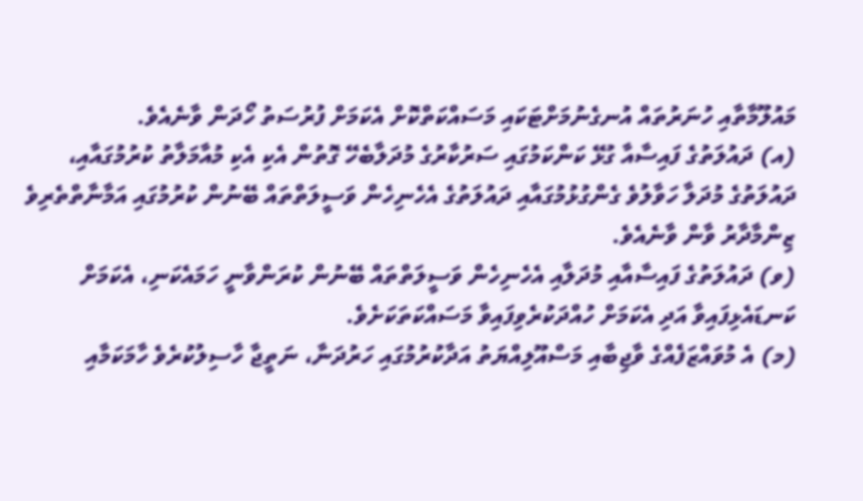މައުލޫމާތާއި ހުނަރުތައް އުނގެނުމަށްޓަކައި މަސައްކަތްކޮށް އެކަމަށް ފުރުސަތު ހޯދަން ވާނެއެވެ.
(އ) ދައުލަތުގެ ފައިސާއާ ގުޅޭ ކަންކަމުގައި ސަރުކާރުގެ މުދަލާބެހޭ ގޮތުން އެކި އެކި މުއާމަލާތު ކުރުމުގައާއި، ދައުލަތުގެ މުދަލާ ހަވާލުވެ ގެންގުޅުމުގައާއި ދައުލަތުގެ އެހެނިހެން ވަސީލަތްތައް ބޭނުން ކުރުމުގައި އަމާނާތްތެރިވެ ޒިންމާދާރު ވާން ވާނެއެވެ.
(ވ) ދައުލަތުގެ ފައިސާއާއި މުދަލާއި އެހެނިހެން ވަސީލަތްތައް ބޭނުން ކުރަންވާނީ ހަމައެކަނި، އެކަމަށް ކަނޑައެޅިފައިވާ އަދި އެކަމަށް ހުއްދަކުރެވިފައިވާ މަސައްކަތަކަށެވެ.
(މ) އެ މުވައްޒަފެއްގެ ވާޖިބާއި މަސްއޫލިއްޔަތު އަދާކުރުމުގައި ހަރުދަނާ، ނަތީޖާ ހާސިލުކުރެވެ ހާމަކަމާއި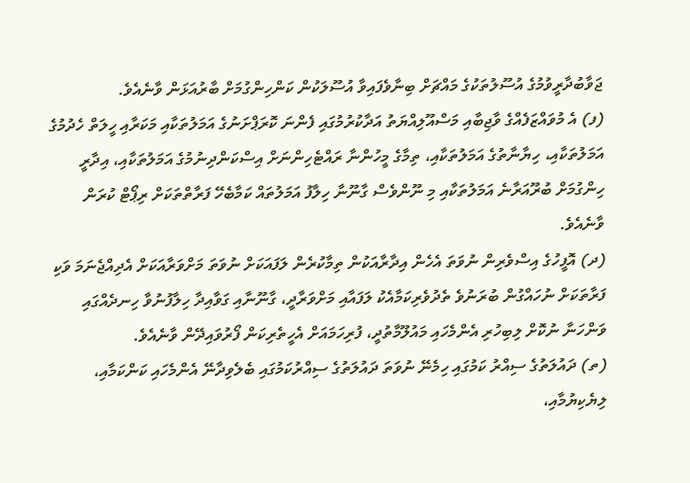ޖަވާބުދާރީވުމުގެ އުސޫލުތަކުގެ މައްޗަށް ބިނާވެފައިވާ އުސޫލަކުން ކަންހިންގުމަށް ބާރުއަޅަން ވާނެއެވެ.
(ފ) އެ މުވައްޒަފެއްގެ ވާޖިބާއި މަސްއޫލިއްޔަތު އަދާކުރުމުގައި ފެންނަ ކޮރަޕްށަނުގެ އަމަލުތަކާއި މަކަރާއި ހީލަތް ހެދުމުގެ އަމަލުތަކާއި، ހިޔާނާތުގެ އަމަލުތަކާއި، ތިމާގެ މީހުންނާ ރައްޓެހިންނަށް އިސްކަންދިނުމުގެ އަމަލުތަކާއި، އިދާރީ ހިންގުމަށް ބުރޫއަރާނެ އަމަލުތަކާއި މި ނޫންވެސް ގާނޫނާ ހިލާފު އަމަލުތައް ކަމާބެހޭ ފަރާތްތަކަށް ރިޕޯޓް ކުރަން ވާނެއެވެ.
(ދ) އޮފީހުގެ އިސްވެރިން ނުވަތަ އެހެން އިދާރާއަކުން ތިމާކުރެން ލަފައަކަށް ނުވަތަ މަށްވަރާއަކަށް އެދިއްޖެނަމަ ވަކި ފަރާތަކަށް ނުހައްގުން ބުރަނުވެ ތެދުވެރިކަމާއެކު ލަފައާއި މަށްވަރާދީ، ގާނޫނާއި ގަވާއިދާ ހިލާފުނުވާ ހިނދެއްގައި ވަންހަނާ ނުކޮށް ލިބިހުރި އެންމެހައި މައުލޫމާތުދީ، ފުރިހަމައަށް އެހީތެރިކަން ފޯރުވައިދޭން ވާނެއެވެ.
(ތ) ދައުލަތުގެ ސިއްރު ކަމުގައި ހިމެނޭ ނުވަތަ ދައުލަތުގެ ސިއްރުކަމުގައި ބެލެވިދާނޭ އެންމެހައި ކަންކަމާއި، ލިޔެކިޔުމާއި،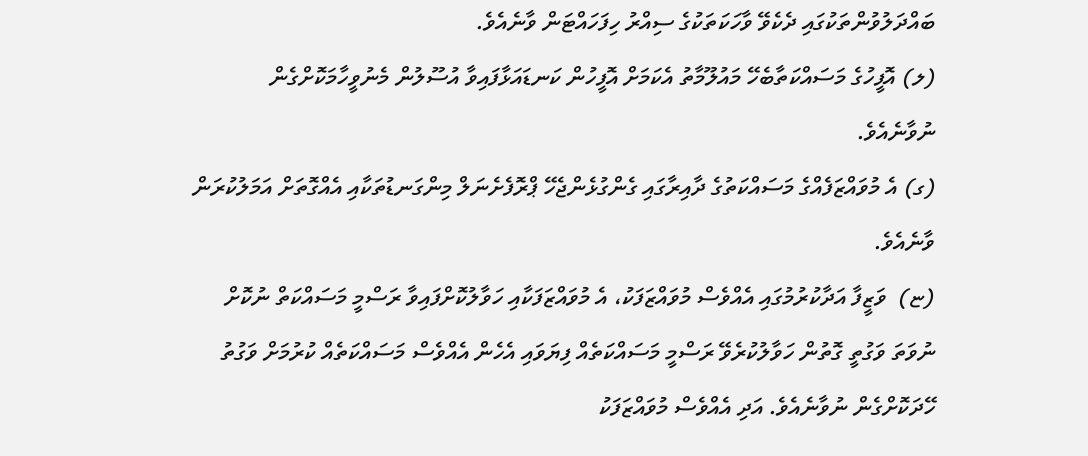ބައްދަލުވުންތަކުގައި ދެކެވޭ ވާހަކަތަކުގެ ސިއްރު ހިފަހައްޓަން ވާނެއެވެ.
(ލ) އޮފީހުގެ މަސައްކަތާބެހޭ މައުލޫމާތު އެކަމަށް އޮފީހުން ކަނޑައަޅާފައިވާ އުސޫލުން މެނުވީހާމަކޮށްގެން ނުވާނެއެވެ.
(ގ) އެ މުވައްޒަފެއްގެ މަސައްކަތުގެ ދާއިރާގައި ގެންގުޅެންޖެހޭ ޕްރޮފެށެނަލް މިންގަނޑުތަކާއި އެއްގޮތަށް އަމަލުކުރަން ވާނެއެވެ.
(ޏ)  ވަޒީފާ އަދާކުރުމުގައި އެއްވެސް މުވައްޒަފަކު، އެ މުވައްޒަފަކާއި ހަވާލުކޮށްފައިވާ ރަސްމީ މަސައްކަތް ނުކޮށް ނުވަތަ ވަގުތީ ގޮތުން ހަވާލުކުރެވޭ ރަސްމީ މަސައްކަތެއް ފިޔަވައި އެހެން އެއްވެސް މަސައްކަތެއް ކުރުމަށް ވަގުތު ހޭދަކޮށްގެން ނުވާނެއެވެ. އަދި އެއްވެސް މުވައްޒަފަކު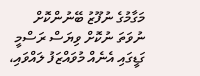މަގާމުގެ ނުފޫޒު ބޭނުންކޮށް ނުވަތަ ނުކޮށް ވިޔަސް ރަސްމީ ގަޑީގައި އެނެއް މުވައްޒަފު ލައްވައި،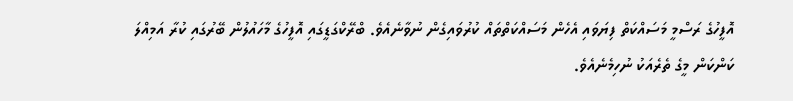އޮފީހުގެ ރަސްމީ މަސައްކަތް ފިޔަވައި އެހެން މަސައްކަތްތައް ކުރުވައިގެން ނުވާނެއެވެ. ބްރޭކްގަޑީގައި އޮފީހުގެ މާހައުލުން ބޭރުގައި ކުރާ އަމިއްލަ ކަންކަން މީގެ ތެރެއަކު ނުހިމެނެއެވެ.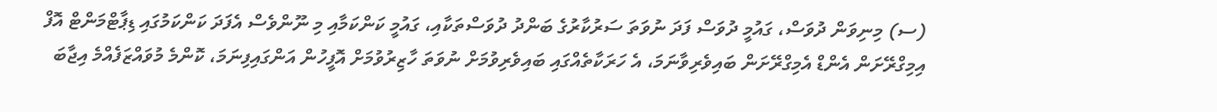(ސ) މިނިވަން ދުވަސް، ގައުމީ ދުވަސް ފަދަ ނުވަތަ ސަރުކާރުގެ ބަންދު ދުވަސްތަކާއި، ގައުމީ ކަންކަމާއި މި ނޫންވެސް އެފަދަ ކަންކަމުގައި ޑިޕާޓްމަންޓް އޮފް އިމިގްރޭށަން އެންޑް އެމިގްރޭށަން ބައިވެރިވާނަމަ، އެ ހަރަކާތެއްގައި ބައިވެރިވުމަށް ނުވަތަ ހާޒިރުވުމަށް އޮފީހުން އަންގައިފިނަމަ، ކޮންމެ މުވައްޒަފެއްމެ އިޖާބަ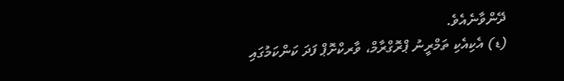ދޭންވާނެއެވެ.
(ޑ) އެކިއެކި ތަމްރީނު ޕްރޮގްރާމް، ވާރކްށޮޕް ފަދަ ކަންކަމުގައި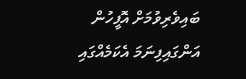ބައިވެރިވުމަށް އޮފީހުން އަންގައިފިނަމަ އެކަމެއްގައި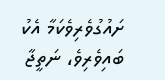ށައުގުވެރިވެކަމާ އެކު ބައިވެރިވެ، ނަތީޖާ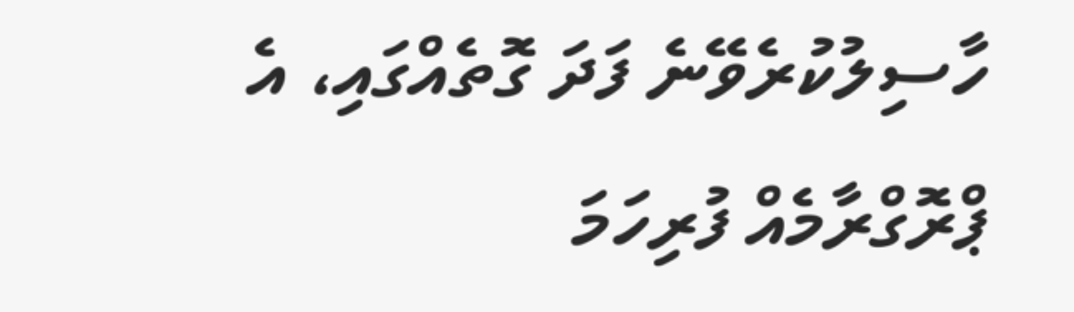ހާސިލުކުރެވޭނެ ފަދަ ގޮތެއްގައި، އެ ޕްރޮގްރާމެއް ފުރިހަމަ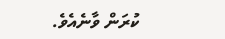ކުރަން ވާނެއެވެ.